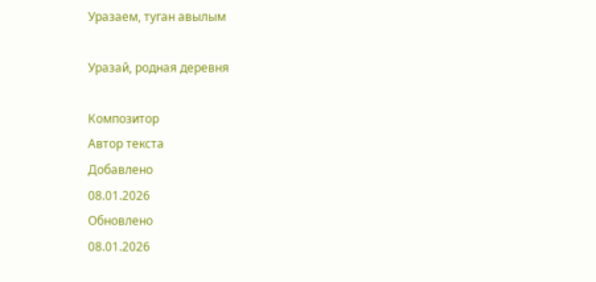Уразаем, туган авылым

Уразай, родная деревня

Композитор
Автор текста
Добавлено
08.01.2026
Обновлено
08.01.2026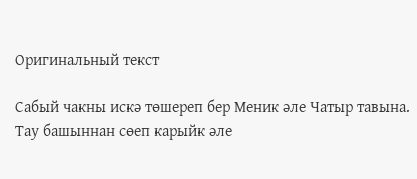Оригинальный текст

Сабый чакны искә төшереп бер Меник әле Чатыр тавына. Тау башыннан сөеп карыйк әле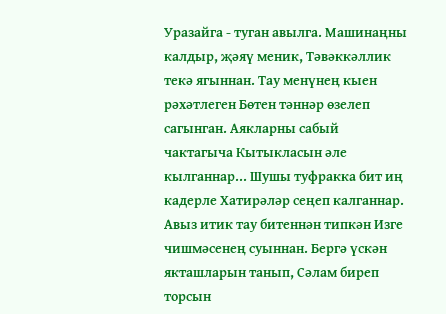Уразайга - туган авылга. Машинаңны калдыр, җәяү меник, Тәвәккәллик текә ягыннан. Тау менүнең кыен рәхәтлеген Бөтен тәннәр өзелеп сагынган. Аякларны сабый чактагыча Кытыкласын әле кылганнар... Шушы туфракка бит иң кадерле Хатирәләр сеңеп калганнар. Авыз итик тау битеннән типкән Изге чишмәсенең суыннан. Бергә үскән якташларын танып, Сәлам биреп торсын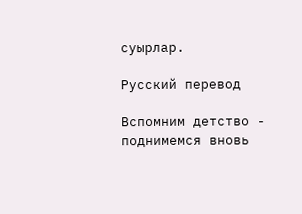суырлар.

Русский перевод

Вспомним детство - поднимемся вновь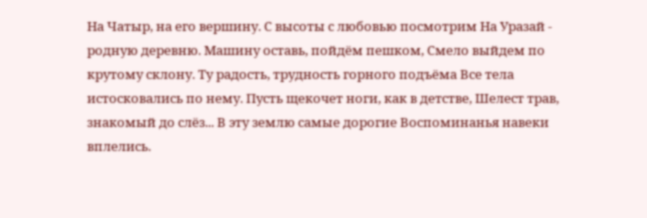На Чатыр, на его вершину. С высоты с любовью посмотрим На Уразай - родную деревню. Машину оставь, пойдём пешком, Смело выйдем по крутому склону. Ту радость, трудность горного подъёма Все тела истосковались по нему. Пусть щекочет ноги, как в детстве, Шелест трав, знакомый до слёз... В эту землю самые дорогие Воспоминанья навеки вплелись.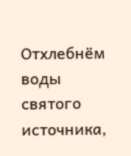Отхлебнём воды святого источника,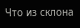Что из склона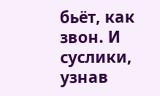бьёт, как звон. И суслики, узнав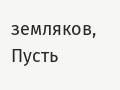земляков, Пусть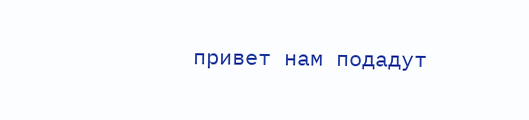привет нам подадут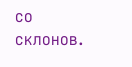со склонов.